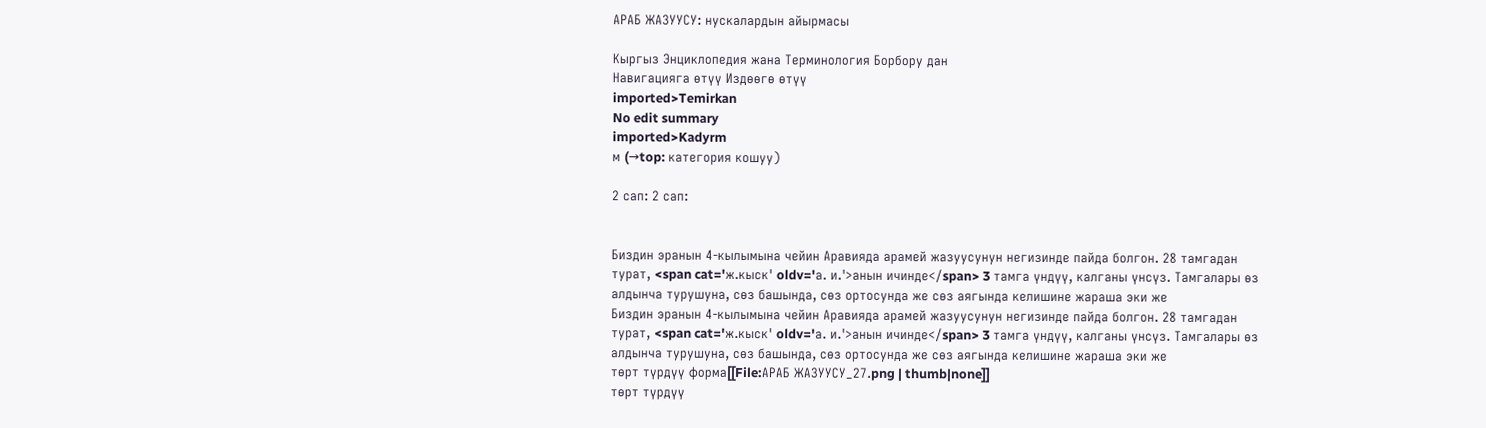АРАБ ЖАЗУУСУ: нускалардын айырмасы

Кыргыз Энциклопедия жана Терминология Борбору дан
Навигацияга өтүү Издөөгө өтүү
imported>Temirkan
No edit summary
imported>Kadyrm
м (→top: категория кошуу)

2 сап: 2 сап:


Биздин эранын 4-кылымына чейин Аравияда арамей жазуусунун негизинде пайда болгон. 28 тамгадан турат, <span cat='ж.кыск' oldv='а. и.'>анын ичинде</span> 3 тамга үндүү, калганы үнсүз. Тамгалары өз алдынча турушуна, сөз башында, сөз ортосунда же сөз аягында келишине жараша эки же
Биздин эранын 4-кылымына чейин Аравияда арамей жазуусунун негизинде пайда болгон. 28 тамгадан турат, <span cat='ж.кыск' oldv='а. и.'>анын ичинде</span> 3 тамга үндүү, калганы үнсүз. Тамгалары өз алдынча турушуна, сөз башында, сөз ортосунда же сөз аягында келишине жараша эки же
төрт түрдүү форма[[File:АРАБ ЖАЗУУСУ_27.png | thumb|none]]
төрт түрдүү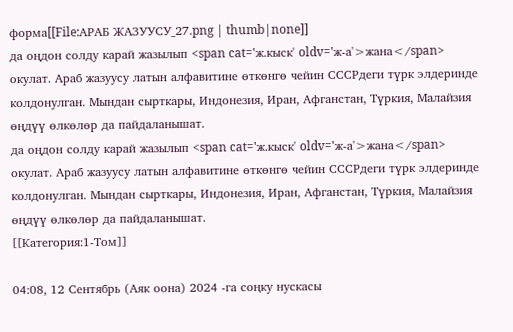форма[[File:АРАБ ЖАЗУУСУ_27.png | thumb|none]]
да оңдон солду карай жазылып <span cat='ж.кыск' oldv='ж-а'>жана</span> окулат. Араб жазуусу латын алфавитине өткөнгө чейин СССРдеги түрк элдеринде колдонулган. Мындан сырткары, Индонезия, Иран, Афганстан, Түркия, Малайзия өңдүү өлкөлөр да пайдаланышат.
да оңдон солду карай жазылып <span cat='ж.кыск' oldv='ж-а'>жана</span> окулат. Араб жазуусу латын алфавитине өткөнгө чейин СССРдеги түрк элдеринде колдонулган. Мындан сырткары, Индонезия, Иран, Афганстан, Түркия, Малайзия өңдүү өлкөлөр да пайдаланышат.
[[Категория:1-Том]]

04:08, 12 Сентябрь (Аяк оона) 2024 -га соңку нускасы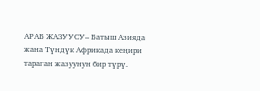АРАБ ЖАЗУУСУ– Батыш Азияда жана Түндүк Африкада кеңири тараган жазуунун бир түрү.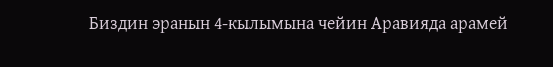Биздин эранын 4-кылымына чейин Аравияда арамей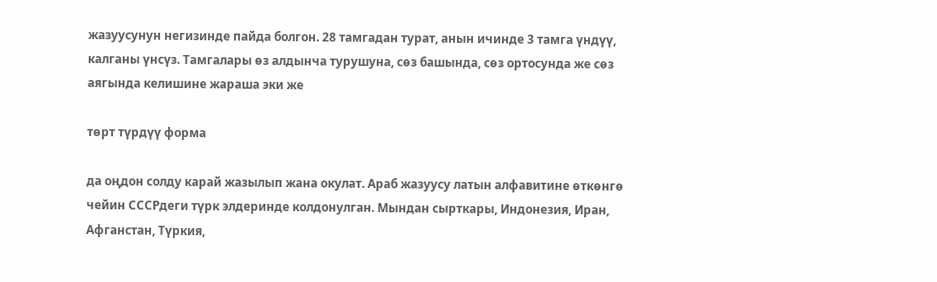жазуусунун негизинде пайда болгон. 28 тамгадан турат, анын ичинде 3 тамга үндүү, калганы үнсүз. Тамгалары өз алдынча турушуна, сөз башында, сөз ортосунда же сөз аягында келишине жараша эки же

төрт түрдүү форма

да оңдон солду карай жазылып жана окулат. Араб жазуусу латын алфавитине өткөнгө чейин СССРдеги түрк элдеринде колдонулган. Мындан сырткары, Индонезия, Иран, Афганстан, Түркия,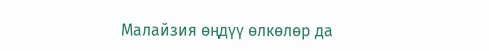Малайзия өңдүү өлкөлөр да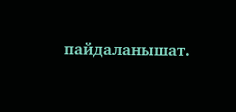пайдаланышат.